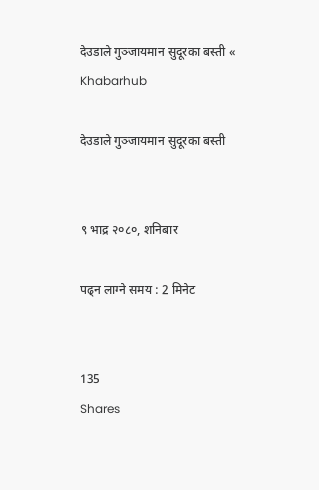देउडाले गुञ्जायमान सुदूरका बस्ती « Khabarhub

देउडाले गुञ्जायमान सुदूरका बस्ती


९ भाद्र २०८०, शनिबार

पढ्न लाग्ने समय : 2 मिनेट


135
Shares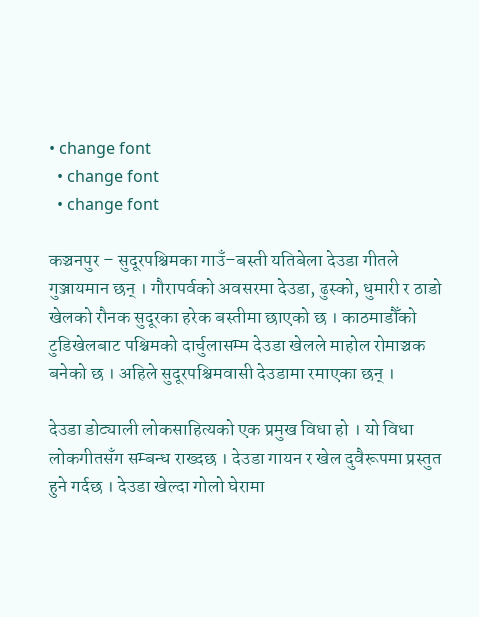• change font
  • change font
  • change font

कञ्चनपुर – सुदूरपश्चिमका गाउँ–बस्ती यतिबेला देउडा गीतले गुञ्जायमान छन् । गौरापर्वको अवसरमा देउडा, ढुस्को, धुमारी र ठाडो खेलको रौनक सुदूरका हरेक बस्तीमा छाएको छ । काठमाडौँको टुडिखेलबाट पश्चिमको दार्चुलासम्म देउडा खेलले माहोल रोमाञ्चक बनेको छ । अहिले सुदूरपश्चिमवासी देउडामा रमाएका छन् ।

देउडा डोट्याली लोकसाहित्यको एक प्रमुख विधा हो । यो विधा लोकगीतसँग सम्बन्ध राख्दछ । देउडा गायन र खेल दुवैरूपमा प्रस्तुत हुने गर्दछ । देउडा खेल्दा गोलो घेरामा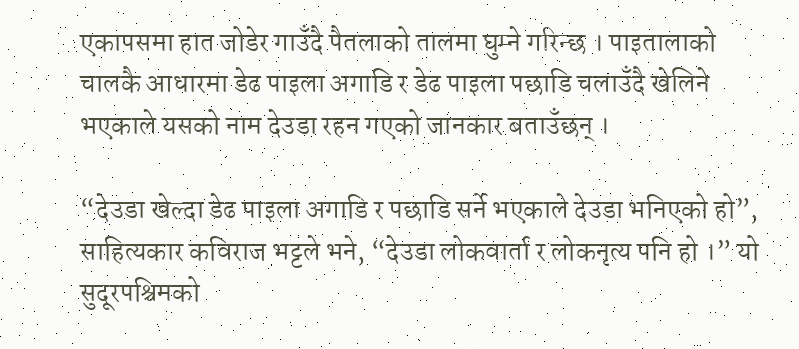एकापसमा हात जोडेर गाउँदै पैतलाको तालमा घुम्ने गरिन्छ । पाइतालाको चालकै आधारमा डेढ पाइला अगाडि र डेढ पाइला पछाडि चलाउँदै खेलिने भएकाले यसको नाम देउडा रहन गएको जानकार बताउँछन् ।

“देउडा खेल्दा डेढ पाइला अगाडि र पछाडि सर्ने भएकाले देउडा भनिएको हो”, साहित्यकार कविराज भट्टले भने, “देउडा लोकवार्ता र लोकनृत्य पनि हो ।” यो सुदूरपश्चिमको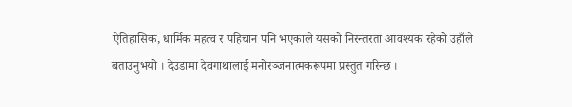ऐतिहासिक, धार्मिक महत्व र पहिचान पनि भएकाले यसको निरन्तरता आवश्यक रहेको उहाँले बताउनुभयो । देउडामा देवगाथालाई मनोरञ्जनात्मकरूपमा प्रस्तुत गरिन्छ ।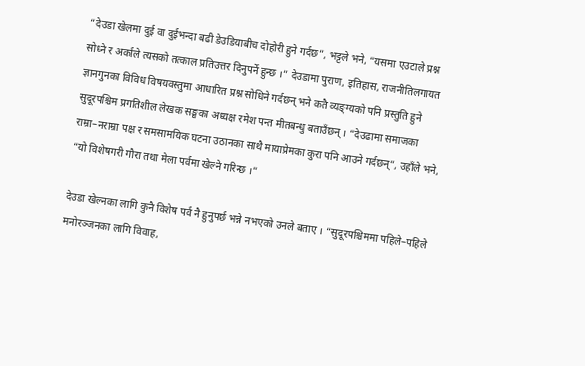“देउडा खेलमा दुई वा दुईभन्दा बढी डेउडियाबीच दोहोरी हुने गर्दछ”, भट्टले भने, “यसमा एउटाले प्रश्न सोध्ने र अर्काले त्यसको तत्काल प्रतिउत्तर दिनुपर्ने हुन्छ ।” देउडामा पुराण, इतिहास, राजनीतिलगायत ज्ञानगुनका विविध विषयवस्तुमा आधारित प्रश्न सोधिने गर्दछन् भने कतै व्यङ्ग्यको पनि प्रस्तुति हुने सुदूरपश्चिम प्रगतिशील लेखक सङ्घका अध्यक्ष रमेश पन्त मीतबन्धु बताउँछन् । “देउढामा समाजका राम्रा–नराम्रा पक्ष र समसामयिक घटना उठानका साथै मायाप्रेमका कुरा पनि आउने गर्दछन्”, उहाँले भने, “यो विशेषगरी गौरा तथा मेला पर्वमा खेल्ने गरिन्छ ।”

देउडा खेल्नका लागि कुनै विशेष पर्व नै हुनुपर्छ भन्ने नभएको उनले बताए । “सुदूरपश्चिममा पहिले–पहिले मनोरञ्जनका लागि विवाह,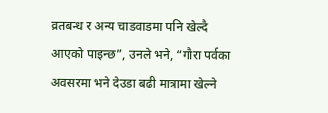व्रतबन्ध र अन्य चाडवाडमा पनि खेल्दै आएको पाइन्छ”, उनले भने, “गौरा पर्वका अवसरमा भने देउडा बढी मात्रामा खेल्ने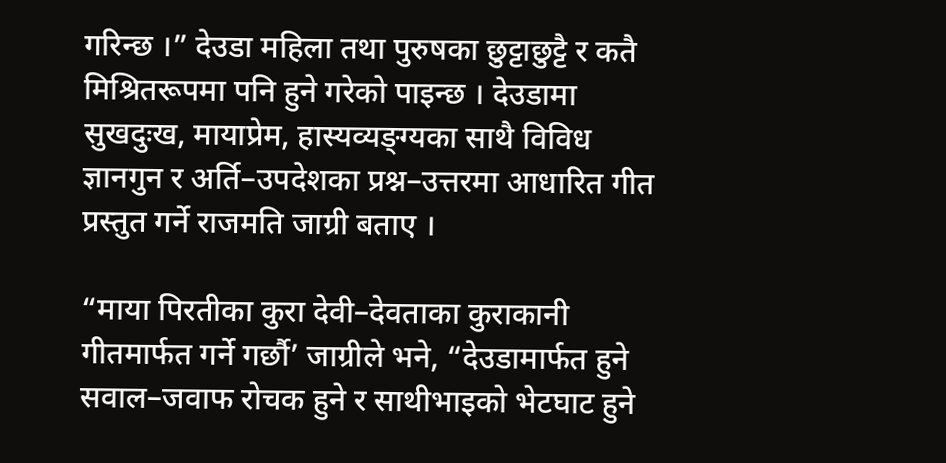गरिन्छ ।” देउडा महिला तथा पुरुषका छुट्टाछुट्टै र कतै मिश्रितरूपमा पनि हुने गरेको पाइन्छ । देउडामा सुखदुःख, मायाप्रेम, हास्यव्यङ्ग्यका साथै विविध ज्ञानगुन र अर्ति–उपदेशका प्रश्न–उत्तरमा आधारित गीत प्रस्तुत गर्ने राजमति जाग्री बताए ।

“माया पिरतीका कुरा देवी–देवताका कुराकानी गीतमार्फत गर्ने गर्छौ’ जाग्रीले भने, “देउडामार्फत हुने सवाल–जवाफ रोचक हुने र साथीभाइको भेटघाट हुने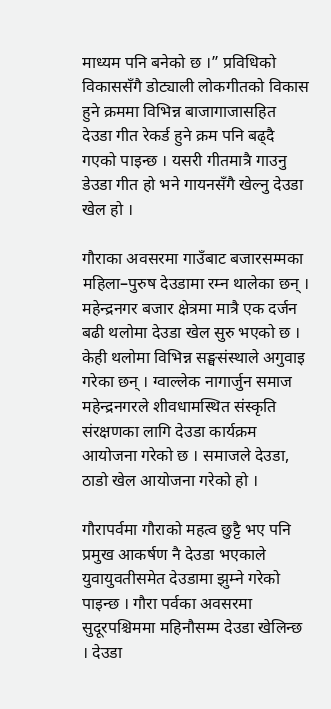माध्यम पनि बनेको छ ।” प्रविधिको विकाससँगै डोट्याली लोकगीतको विकास हुने क्रममा विभिन्न बाजागाजासहित देउडा गीत रेकर्ड हुने क्रम पनि बढ्दै गएको पाइन्छ । यसरी गीतमात्रै गाउनु डेउडा गीत हो भने गायनसँगै खेल्नु देउडा खेल हो ।

गौराका अवसरमा गाउँबाट बजारसम्मका महिला–पुरुष देउडामा रम्न थालेका छन् । महेन्द्रनगर बजार क्षेत्रमा मात्रै एक दर्जन बढी थलोमा देउडा खेल सुरु भएको छ । केही थलोमा विभिन्न सङ्घसंस्थाले अगुवाइ गरेका छन् । ग्वाल्लेक नागार्जुन समाज महेन्द्रनगरले शीवधामस्थित संस्कृति संरक्षणका लागि देउडा कार्यक्रम आयोजना गरेको छ । समाजले देउडा, ठाडो खेल आयोजना गरेको हो ।

गौरापर्वमा गौराको महत्व छुट्टै भए पनि प्रमुख आकर्षण नै देउडा भएकाले युवायुवतीसमेत देउडामा झुम्ने गरेको पाइन्छ । गौरा पर्वका अवसरमा सुदूरपश्चिममा महिनौसम्म देउडा खेलिन्छ । देउडा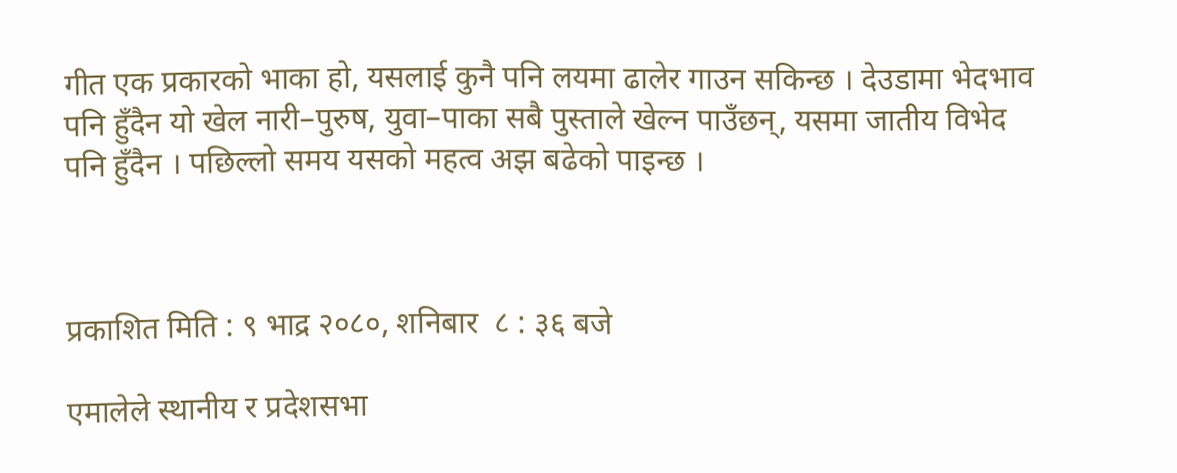गीत एक प्रकारको भाका हो, यसलाई कुनै पनि लयमा ढालेर गाउन सकिन्छ । देउडामा भेदभाव पनि हुँदैन यो खेल नारी–पुरुष, युवा–पाका सबै पुस्ताले खेल्न पाउँछन्, यसमा जातीय विभेद पनि हुँदैन । पछिल्लो समय यसको महत्व अझ बढेको पाइन्छ ।



प्रकाशित मिति : ९ भाद्र २०८०, शनिबार  ८ : ३६ बजे

एमालेले स्थानीय र प्रदेशसभा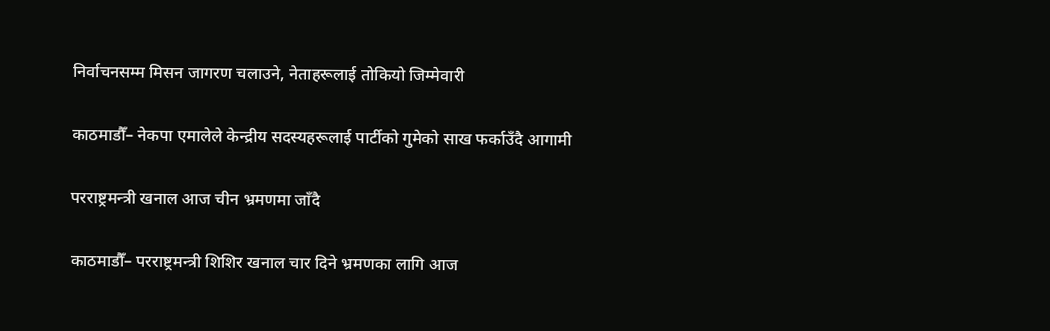निर्वाचनसम्म मिसन जागरण चलाउने, नेताहरूलाई तोकियो जिम्मेवारी

काठमाडौँ– नेकपा एमालेले केन्द्रीय सदस्यहरूलाई पार्टीको गुमेको साख फर्काउँदै आगामी

परराष्ट्रमन्त्री खनाल आज चीन भ्रमणमा जाँदै

काठमाडौँ– परराष्ट्रमन्त्री शिशिर खनाल चार दिने भ्रमणका लागि आज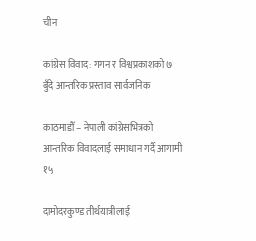चीन

कांग्रेस विवाद: गगन र विश्वप्रकाशको ७ बुँदे आन्तरिक प्रस्ताव सार्वजनिक

काठमाडौँ – नेपाली कांग्रेसभित्रको आन्तरिक विवादलाई समाधान गर्दै आगामी १५

दामोदरकुण्ड तीर्थयात्रीलाई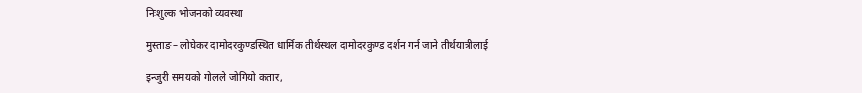निःशुल्क भोजनको व्यवस्था

मुस्ताङ– लोघेकर दामोदरकुण्डस्थित धार्मिक तीर्थस्थल दामोदरकुण्ड दर्शन गर्न जाने तीर्थयात्रीलाई

इन्जुरी समयको गोलले जोगियो कतार,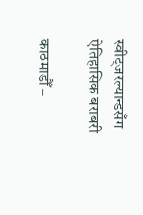स्वीट्जरल्यान्डसँग ऐतिहासिक बराबरी

काठमाडौँ –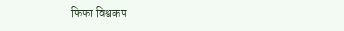फिफा विश्वकप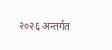२०२६ अन्तर्गत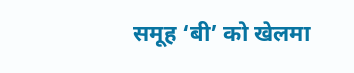समूह ‘बी’ को खेलमा